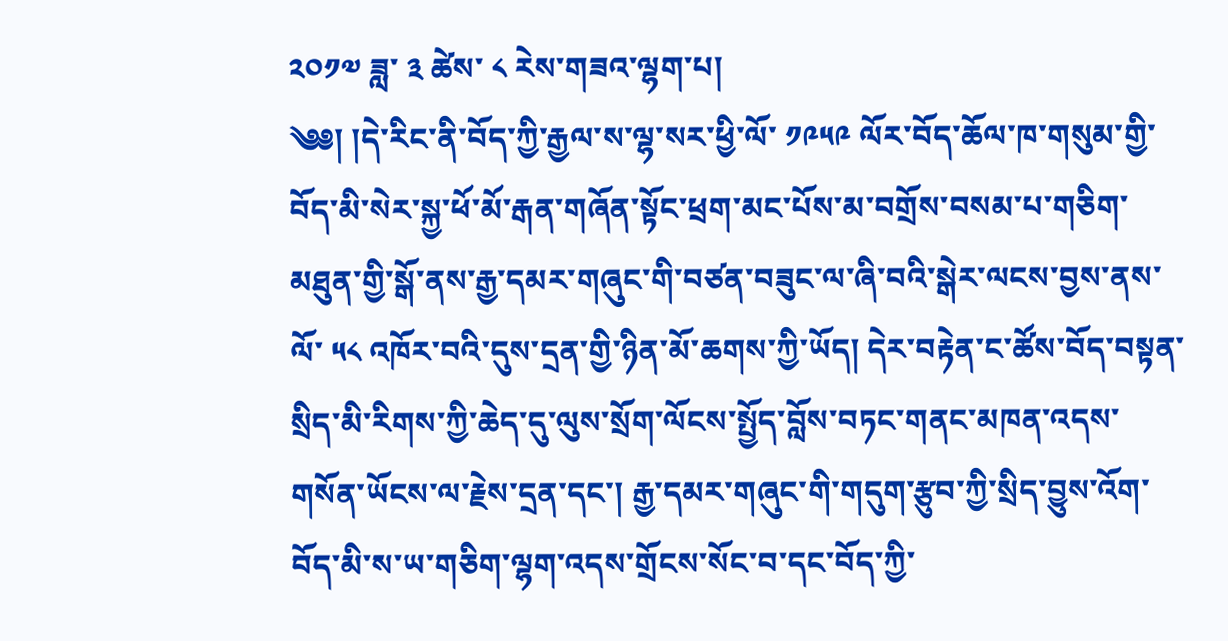༢༠༡༧ ཟླ་ ༣ ཚེས་ ༨ རེས་གཟའ་ལྷག་པ།
༄༅། །དེ་རིང་ནི་བོད་ཀྱི་རྒྱལ་ས་ལྷ་སར་ཕྱི་ལོ་ ༡༩༥༩ ལོར་བོད་ཆོལ་ཁ་གསུམ་གྱི་བོད་མི་སེར་སྐྱ་ཕོ་མོ་རྒན་གཞོན་སྟོང་ཕྲག་མང་པོས་མ་བགྲོས་བསམ་པ་གཅིག་མཐུན་གྱི་སྒོ་ནས་རྒྱ་དམར་གཞུང་གི་བཙན་བཟུང་ལ་ཞི་བའི་སྒེར་ལངས་བྱས་ནས་ལོ་ ༥༨ འཁོར་བའི་དུས་དྲན་གྱི་ཉིན་མོ་ཆགས་ཀྱི་ཡོད། དེར་བརྟེན་ང་ཚོས་བོད་བསྟན་སྲིད་མི་རིགས་ཀྱི་ཆེད་དུ་ལུས་སྲོག་ལོངས་སྤྱོད་བློས་བཏང་གནང་མཁན་འདས་གསོན་ཡོངས་ལ་རྗེས་དྲན་དང་། རྒྱ་དམར་གཞུང་གི་གདུག་རྩུབ་ཀྱི་སྲིད་བྱུས་འོག་བོད་མི་ས་ཡ་གཅིག་ལྷག་འདས་གྲོངས་སོང་བ་དང་བོད་ཀྱི་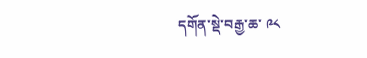དགོན་སྡེ་བརྒྱ་ཆ་ ༩༨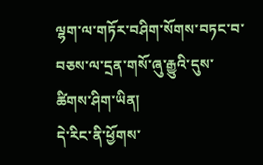ལྷག་ལ་གཏོར་བཤིག་སོགས་བཏང་བ་བཅས་ལ་དྲན་གསོ་ཞུ་རྒྱུའི་དུས་ཚིགས་ཤིག་ཡིན།
དེ་རིང་ནི་ཕྱོགས་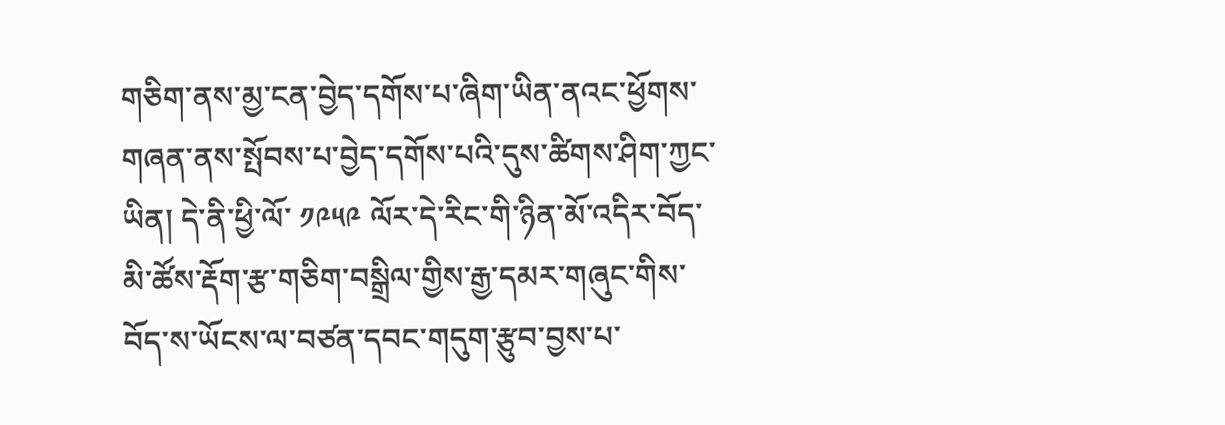གཅིག་ནས་མྱ་ངན་བྱེད་དགོས་པ་ཞིག་ཡིན་ནའང་ཕྱོགས་གཞན་ནས་སྤོབས་པ་བྱེད་དགོས་པའི་དུས་ཚིགས་ཤིག་ཀྱང་ཡིན། དེ་ནི་ཕྱི་ལོ་ ༡༩༥༩ ལོར་དེ་རིང་གི་ཉིན་མོ་འདིར་བོད་མི་ཚོས་རྡོག་རྩ་གཅིག་བསྒྲིལ་གྱིས་རྒྱ་དམར་གཞུང་གིས་བོད་ས་ཡོངས་ལ་བཙན་དབང་གདུག་རྩུབ་བྱས་པ་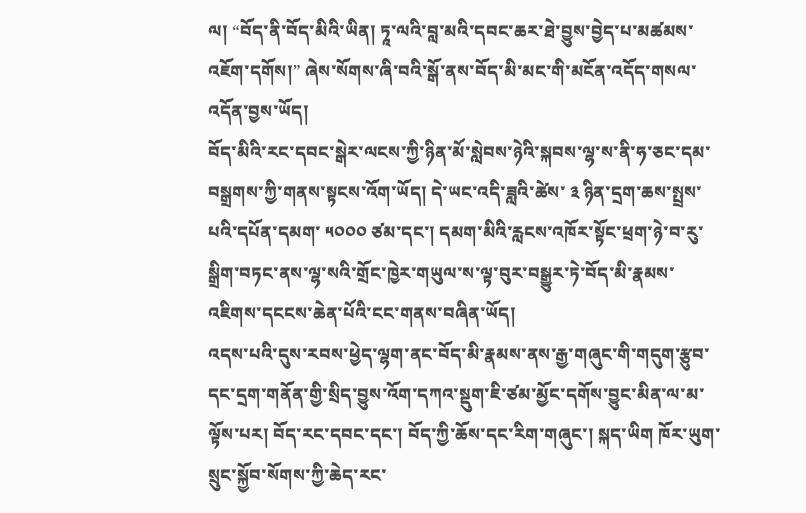ལ། “བོད་ནི་བོད་མིའི་ཡིན། ཏཱ་ལའི་བླ་མའི་དབང་ཆར་ཐེ་བྱུས་བྱེད་པ་མཚམས་འཇོག་དགོས།” ཞེས་སོགས་ཞི་བའི་སྒོ་ནས་བོད་མི་མང་གི་མངོན་འདོད་གསལ་འདོན་བྱས་ཡོད།
བོད་མིའི་རང་དབང་སྒེར་ལངས་ཀྱི་ཉིན་མོ་སླེབས་ཉེའི་སྐབས་ལྷ་ས་ནི་ཧ་ཅང་དམ་བསྒྲགས་ཀྱི་གནས་སྟངས་འོག་ཡོད། དེ་ཡང་འདི་ཟླའི་ཚེས་ ༣ ཉིན་དྲག་ཆས་སྤྲས་པའི་དཔོན་དམག་ ༥༠༠༠ ཙམ་དང་། དམག་མིའི་རླངས་འཁོར་སྟོང་ཕྲག་ཉེ་བ་རུ་སྒྲིག་བཏང་ནས་ལྷ་སའི་གྲོང་ཁྱེར་གཡུལ་ས་ལྟ་བུར་བསྒྱུར་ཏེ་བོད་མི་རྣམས་འཇིགས་དངངས་ཆེན་པོའི་ངང་གནས་བཞིན་ཡོད།
འདས་པའི་དུས་རབས་ཕྱེད་ལྷག་ནང་བོད་མི་རྣམས་ནས་རྒྱ་གཞུང་གི་གདུག་རྩུབ་དང་དྲག་གནོན་གྱི་སྲིད་བྱུས་འོག་དཀའ་སྡུག་ཇི་ཙམ་མྱོང་དགོས་བྱུང་མིན་ལ་མ་ལྟོས་པར། བོད་རང་དབང་དང་། བོད་ཀྱི་ཆོས་དང་རིག་གཞུང་། སྐད་ཡིག ཁོར་ཡུག་སྲུང་སྐྱོབ་སོགས་ཀྱི་ཆེད་རང་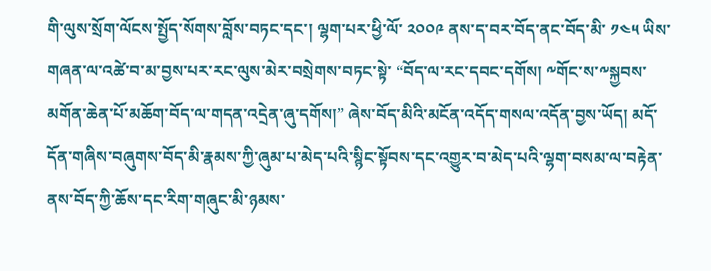གི་ལུས་སྲོག་ལོངས་སྤྱོད་སོགས་བློས་བཏང་དང་། ལྷག་པར་ཕྱི་ལོ་ ༢༠༠༩ ནས་ད་བར་བོད་ནང་བོད་མི་ ༡༤༥ ཡིས་གཞན་ལ་འཚེ་བ་མ་བྱས་པར་རང་ལུས་མེར་བསྲེགས་བཏང་སྟེ་ “བོད་ལ་རང་དབང་དགོས། ༸གོང་ས་༸སྐྱབས་མགོན་ཆེན་པོ་མཆོག་བོད་ལ་གདན་འདྲེན་ཞུ་དགོས།” ཞེས་བོད་མིའི་མངོན་འདོད་གསལ་འདོན་བྱས་ཡོད། མདོ་དོན་གཞིས་བཞུགས་བོད་མི་རྣམས་ཀྱི་ཞུམ་པ་མེད་པའི་སྙིང་སྟོབས་དང་འགྱུར་བ་མེད་པའི་ལྷག་བསམ་ལ་བརྟེན་ནས་བོད་ཀྱི་ཆོས་དང་རིག་གཞུང་མི་ཉམས་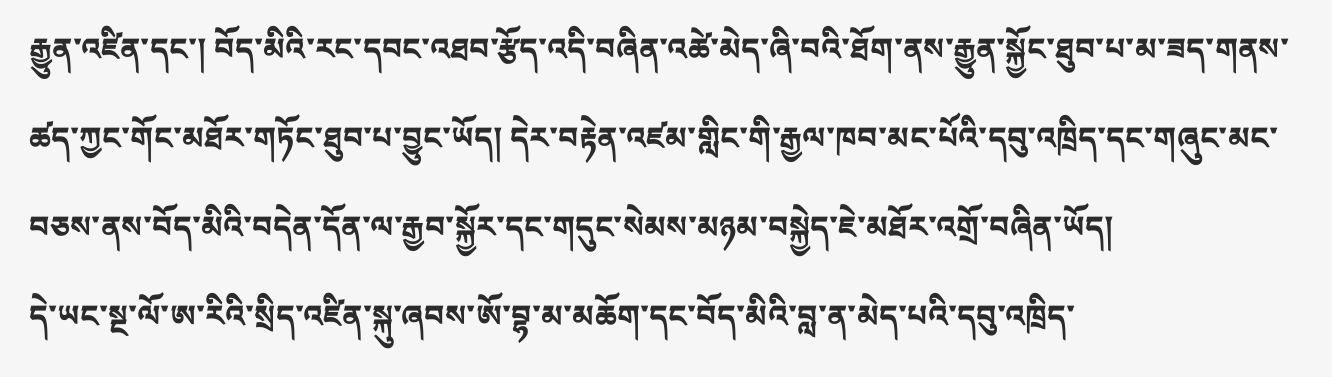རྒྱུན་འཛིན་དང་། བོད་མིའི་རང་དབང་འཐབ་རྩོད་འདི་བཞིན་འཚེ་མེད་ཞི་བའི་ཐོག་ནས་རྒྱུན་སྐྱོང་ཐུབ་པ་མ་ཟད་གནས་ཚད་ཀྱང་གོང་མཐོར་གཏོང་ཐུབ་པ་བྱུང་ཡོད། དེར་བརྟེན་འཛམ་གླིང་གི་རྒྱལ་ཁབ་མང་པོའི་དབུ་འཁྲིད་དང་གཞུང་མང་བཅས་ནས་བོད་མིའི་བདེན་དོན་ལ་རྒྱབ་སྐྱོར་དང་གདུང་སེམས་མཉམ་བསྐྱེད་ཇེ་མཐོར་འགྲོ་བཞིན་ཡོད།
དེ་ཡང་སྔ་ལོ་ཨ་རིའི་སྲིད་འཛིན་སྐུ་ཞབས་ཨོ་བྷ་མ་མཆོག་དང་བོད་མིའི་བླ་ན་མེད་པའི་དབུ་འཁྲིད་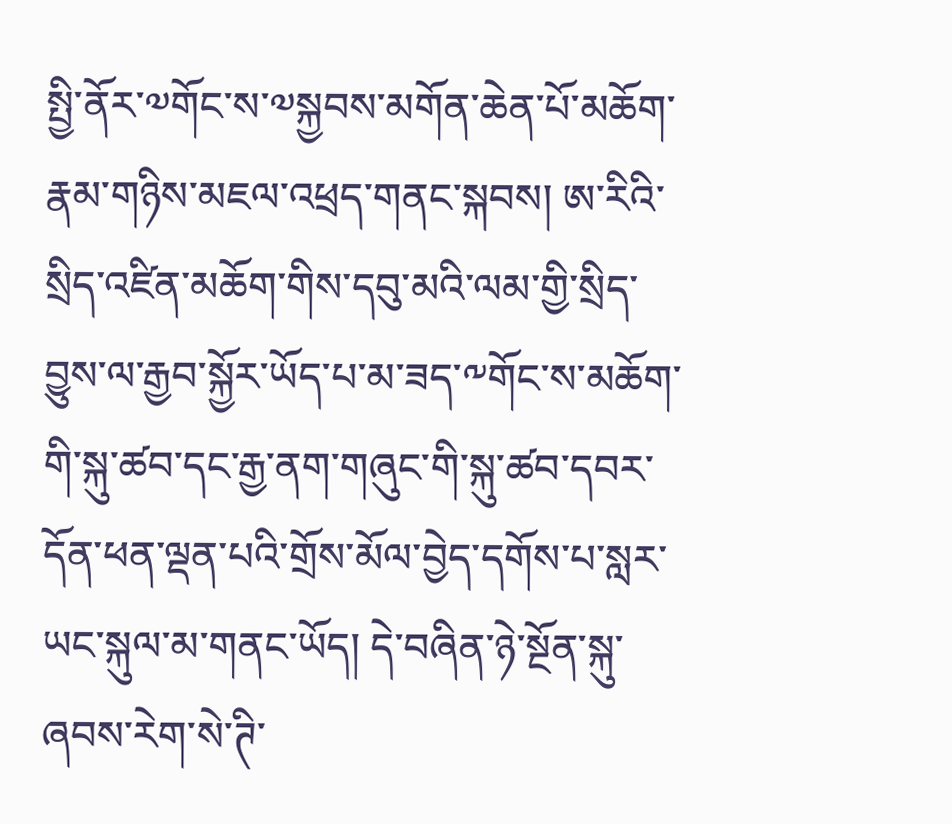སྤྱི་ནོར་༧གོང་ས་༧སྐྱབས་མགོན་ཆེན་པོ་མཆོག་རྣམ་གཉིས་མཇལ་འཕྲད་གནང་སྐབས། ཨ་རིའི་སྲིད་འཛིན་མཆོག་གིས་དབུ་མའི་ལམ་གྱི་སྲིད་བྱུས་ལ་རྒྱབ་སྐྱོར་ཡོད་པ་མ་ཟད་༸གོང་ས་མཆོག་གི་སྐུ་ཚབ་དང་རྒྱ་ནག་གཞུང་གི་སྐུ་ཚབ་དབར་དོན་ཕན་ལྡན་པའི་གྲོས་མོལ་བྱེད་དགོས་པ་སླར་ཡང་སྐུལ་མ་གནང་ཡོད། དེ་བཞིན་ཉེ་སྔོན་སྐུ་ཞབས་རེག་སེ་ཊི་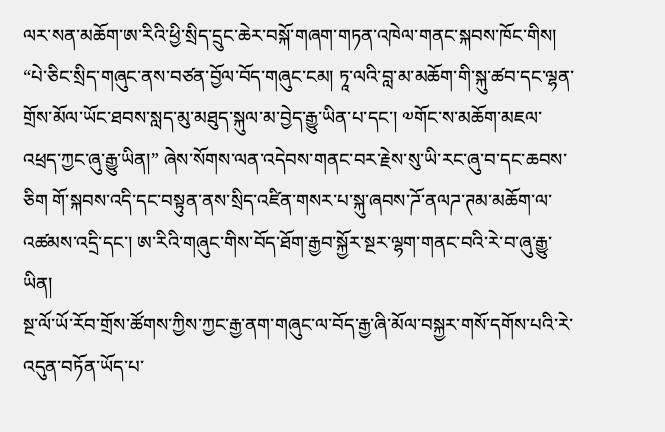ལར་སན་མཆོག་ཨ་རིའི་ཕྱི་སྲིད་དྲུང་ཆེར་བསྐོ་གཞག་གཏན་འཁེལ་གནང་སྐབས་ཁོང་གིས། “པེ་ཅིང་སྲིད་གཞུང་ནས་བཙན་བྱོལ་བོད་གཞུང་ངམ། ཏཱ་ལའི་བླ་མ་མཆོག་གི་སྐུ་ཚབ་དང་ལྷན་གྲོས་མོལ་ཡོང་ཐབས་སླད་མུ་མཐུད་སྐུལ་མ་བྱེད་རྒྱུ་ཡིན་པ་དང་། ༧གོང་ས་མཆོག་མཇལ་འཕྲད་ཀྱང་ཞུ་རྒྱུ་ཡིན།” ཞེས་སོགས་ལན་འདེབས་གནང་བར་རྗེས་སུ་ཡི་རང་ཞུ་བ་དང་ཆབས་ཅིག གོ་སྐབས་འདི་དང་བསྟུན་ནས་སྲིད་འཛིན་གསར་པ་སྐུ་ཞབས་ཌོ་ནལཌ་ཊམ་མཆོག་ལ་འཚམས་འདྲི་དང་། ཨ་རིའི་གཞུང་གིས་བོད་ཐོག་རྒྱབ་སྐྱོར་སྔར་ལྷག་གནང་བའི་རེ་བ་ཞུ་རྒྱུ་ཡིན།
སྔ་ལོ་ཡོ་རོབ་གྲོས་ཚོགས་ཀྱིས་ཀྱང་རྒྱ་ནག་གཞུང་ལ་བོད་རྒྱ་ཞི་མོལ་བསྐྱར་གསོ་དགོས་པའི་རེ་འདུན་བཏོན་ཡོད་པ་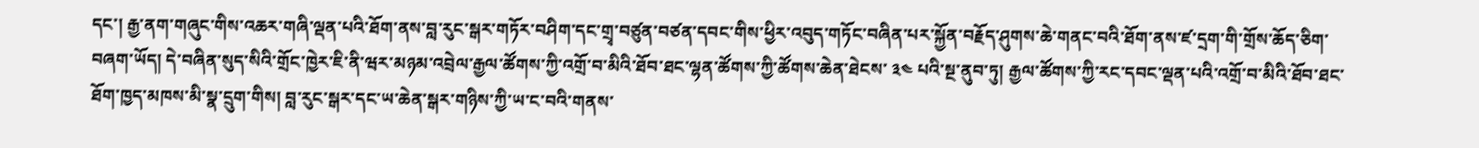དང་། རྒྱ་ནག་གཞུང་གིས་འཆར་གཞི་ལྡན་པའི་ཐོག་ནས་བླ་རུང་སྒར་གཏོར་བཤིག་དང་གྲྭ་བཙུན་བཙན་དབང་གིས་ཕྱིར་འབུད་གཏོང་བཞིན་པར་སྐྱོན་བརྗོད་ཤུགས་ཆེ་གནང་བའི་ཐོག་ནས་ཛ་དྲག་གི་གྲོས་ཆོད་ཅིག་བཞག་ཡོད། དེ་བཞིན་སུད་སིའི་གྲོང་ཁྱེར་ཇི་ནི་ཝར་མཉམ་འབྲེལ་རྒྱལ་ཚོགས་ཀྱི་འགྲོ་བ་མིའི་ཐོབ་ཐང་ལྷན་ཚོགས་ཀྱི་ཚོགས་ཆེན་ཐེངས་ ༣༤ པའི་སྔ་ནུབ་ཏུ། རྒྱལ་ཚོགས་ཀྱི་རང་དབང་ལྡན་པའི་འགྲོ་བ་མིའི་ཐོབ་ཐང་ཐོག་ཁྱད་མཁས་མི་སྣ་དྲུག་གིས། བླ་རུང་སྒར་དང་ཡ་ཆེན་སྒར་གཉིས་ཀྱི་ཡ་ང་བའི་གནས་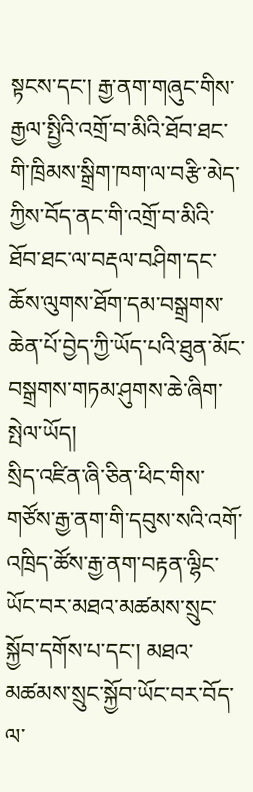སྟངས་དང་། རྒྱ་ནག་གཞུང་གིས་རྒྱལ་སྤྱིའི་འགྲོ་བ་མིའི་ཐོབ་ཐང་གི་ཁྲིམས་སྒྲིག་ཁག་ལ་བརྩི་མེད་ཀྱིས་བོད་ནང་གི་འགྲོ་བ་མིའི་ཐོབ་ཐང་ལ་བརྡལ་བཤིག་དང་ཆོས་ལུགས་ཐོག་དམ་བསྒྲགས་ཆེན་པོ་བྱེད་ཀྱི་ཡོད་པའི་ཐུན་མོང་བསྒྲགས་གཏམ་ཤུགས་ཆེ་ཞིག་སྤེལ་ཡོད།
སྲིད་འཛིན་ཞི་ཅིན་ཕིང་གིས་གཙོས་རྒྱ་ནག་གི་དབུས་སའི་འགོ་འཁྲིད་ཚོས་རྒྱ་ནག་བརྟན་ལྷིང་ཡོང་བར་མཐའ་མཚམས་སྲུང་སྐྱོབ་དགོས་པ་དང་། མཐའ་མཚམས་སྲུང་སྐྱོབ་ཡོང་བར་བོད་ལ་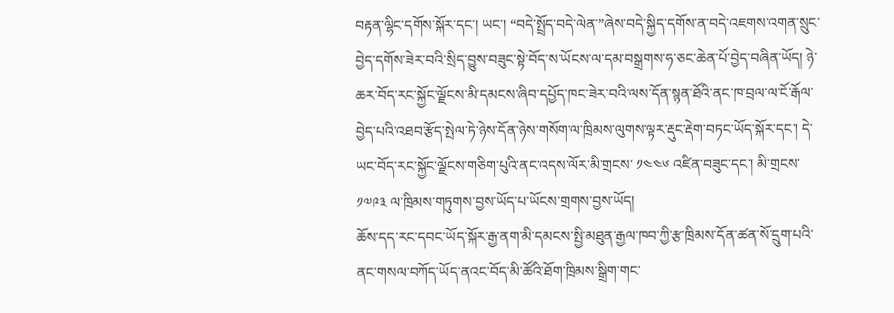བརྟན་ལྷིང་དགོས་སྐོར་དང་། ཡང་། “བདེ་སྤྲོད་བདེ་ལེན་”ཞེས་བདེ་སྐྱིད་དགོས་ན་བདེ་འཇགས་འགན་སྲུང་བྱེད་དགོས་ཟེར་བའི་སྲིད་བྱུས་བཟུང་སྟེ་བོད་ས་ཡོངས་ལ་དམ་བསྒྲགས་ཧ་ཅང་ཆེན་པོ་བྱེད་བཞིན་ཡོད། ཉེ་ཆར་བོད་རང་སྐྱོང་ལྗོངས་མི་དམངས་ཞིབ་དཔྱོད་ཁང་ཟེར་བའི་ལས་དོན་སྙན་ཐོའི་ནང་ཁ་བྲལ་ལ་ངོ་རྒོལ་བྱེད་པའི་འཐབ་རྩོད་སྤེལ་ཏེ་ཉེས་དོན་ཉེས་གསོག་ལ་ཁྲིམས་ལུགས་ལྟར་རྡུང་རྡེག་བཏང་ཡོད་སྐོར་དང་། དེ་ཡང་བོད་རང་སྐྱོང་ལྗོངས་གཅིག་པུའི་ནང་འདས་ལོར་མི་གྲངས་ ༡༤༤༦ འཛིན་བཟུང་དང་། མི་གྲངས་ ༡༧༩༣ ལ་ཁྲིམས་གཏུགས་བྱས་ཡོད་པ་ཡོངས་གྲགས་བྱས་ཡོད།
ཆོས་དད་རང་དབང་ཡོད་སྐོར་རྒྱ་ནག་མི་དམངས་སྤྱི་མཐུན་རྒྱལ་ཁབ་ཀྱི་རྩ་ཁྲིམས་དོན་ཚན་སོ་དྲུག་པའི་ནང་གསལ་བཀོད་ཡོད་ནའང་བོད་མི་ཚོའི་ཐོག་ཁྲིམས་སྒྲིག་གང་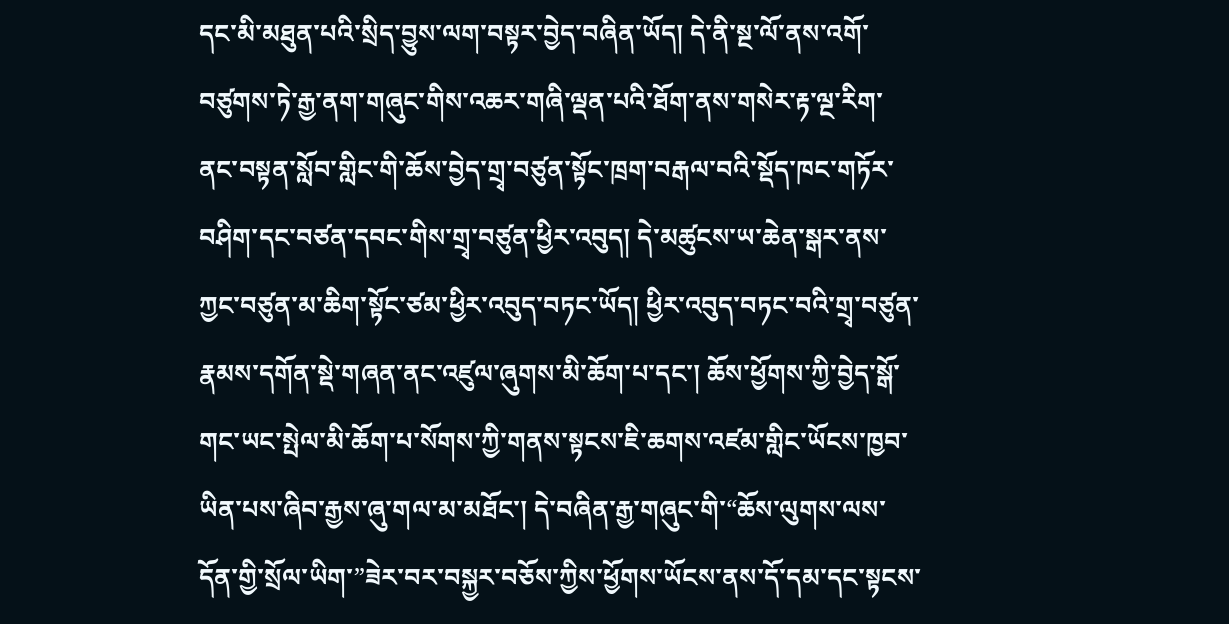དང་མི་མཐུན་པའི་སྲིད་བྱུས་ལག་བསྟར་བྱེད་བཞིན་ཡོད། དེ་ནི་སྔ་ལོ་ནས་འགོ་བཙུགས་ཏེ་རྒྱ་ནག་གཞུང་གིས་འཆར་གཞི་ལྡན་པའི་ཐོག་ནས་གསེར་རྟ་ལྔ་རིག་ནང་བསྟན་སློབ་གླིང་གི་ཆོས་བྱེད་གྲྭ་བཙུན་སྟོང་ཁྲག་བརྒལ་བའི་སྡོད་ཁང་གཏོར་བཤིག་དང་བཙན་དབང་གིས་གྲྭ་བཙུན་ཕྱིར་འབུད། དེ་མཚུངས་ཡ་ཆེན་སྒར་ནས་ཀྱང་བཙུན་མ་ཆིག་སྟོང་ཙམ་ཕྱིར་འབུད་བཏང་ཡོད། ཕྱིར་འབུད་བཏང་བའི་གྲྭ་བཙུན་རྣམས་དགོན་སྡེ་གཞན་ནང་འཛུལ་ཞུགས་མི་ཆོག་པ་དང་། ཆོས་ཕྱོགས་ཀྱི་བྱེད་སྒོ་གང་ཡང་སྤེལ་མི་ཆོག་པ་སོགས་ཀྱི་གནས་སྟངས་ཇི་ཆགས་འཛམ་གླིང་ཡོངས་ཁྱབ་ཡིན་པས་ཞིབ་རྒྱས་ཞུ་གལ་མ་མཐོང་། དེ་བཞིན་རྒྱ་གཞུང་གི་“ཆོས་ལུགས་ལས་དོན་གྱི་སྲོལ་ཡིག་”ཟེར་བར་བསྐྱར་བཅོས་ཀྱིས་ཕྱོགས་ཡོངས་ནས་དོ་དམ་དང་སྟངས་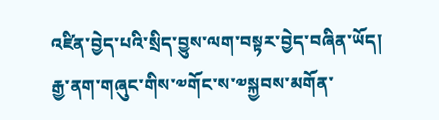འཛིན་བྱེད་པའི་སྲིད་བྱུས་ལག་བསྟར་བྱེད་བཞིན་ཡོད།
རྒྱ་ནག་གཞུང་གིས་༧གོང་ས་༧སྐྱབས་མགོན་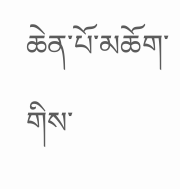ཆེན་པོ་མཆོག་གིས་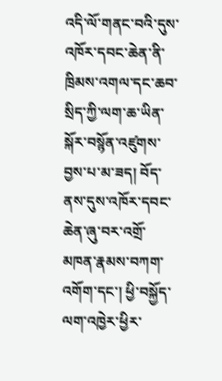འདི་ལོ་གནང་བའི་དུས་འཁོར་དབང་ཆེན་ནི་ཁྲིམས་འགལ་དང་ཆབ་སྲིད་ཀྱི་ལག་ཆ་ཡིན་སྐོར་བསྙོན་འཛུགས་བྱས་པ་མ་ཟད། བོད་ནས་དུས་འཁོར་དབང་ཆེན་ཞུ་བར་འགྲོ་མཁན་རྣམས་བཀག་འགོག་དང་། ཕྱི་བསྐྱོད་ལག་འཁྱེར་ཕྱིར་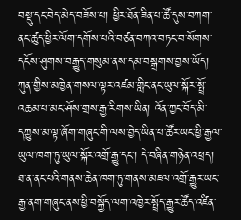བསྡུ་དང་བེད་མེད་བཟོས་པ། ཕྱིར་ཐོན་ཟིན་པ་ཚོ་དུས་བཀག་ནང་ཚུད་ཕྱིར་ལོག་དགོས་པའི་བཙན་བཀའ་བཏང་བ་སོགས་དངོས་ཤུགས་བརྒྱུད་གསུམ་ནས་དམ་བསྒྲགས་བྱས་ཡོད།
ཀུན་གྱིས་མཁྱེན་གསལ་ལྟར་འཛམ་གླིང་ནང་ཡུལ་སྐོར་སྤྲོ་འཆམ་པ་མང་ཤོས་གྲས་རྒྱ་རིགས་ཡིན། འོན་ཀྱང་བོད་མི་དཀྱུས་མ་ལྟ་ཞོག་གཞུང་གི་ལས་བྱེད་ཡིན་པ་ཚོར་ཡང་ཕྱི་རྒྱལ་ཡུལ་ཁག་ཏུ་ཡུལ་སྐོར་འགྲོ་རྒྱུ་དང་། དེ་བཞིན་གཉེན་འཕྲད། ཐ་ན་ནང་པའི་གནས་ཆེན་ཁག་ཏུ་གནས་མཇལ་འགྲོ་རྒྱུར་ཡང་རྒྱ་ནག་གཞུང་ནས་ཕྱི་བསྐྱོད་ལག་འཁྱེར་སྤྲོད་རྒྱུར་ཚོད་འཛིན་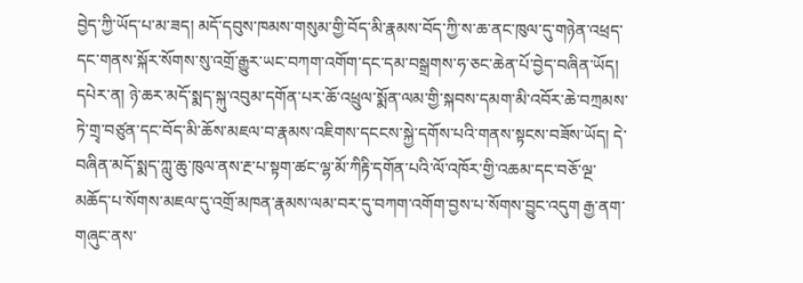བྱེད་ཀྱི་ཡོད་པ་མ་ཟད། མདོ་དབུས་ཁམས་གསུམ་གྱི་བོད་མི་རྣམས་བོད་ཀྱི་ས་ཆ་ནང་ཁུལ་དུ་གཉེན་འཕྲད་དང་གནས་སྐོར་སོགས་སུ་འགྲོ་རྒྱུར་ཡང་བཀག་འགོག་དང་དམ་བསྒྲགས་ཧ་ཅང་ཆེན་པོ་བྱེད་བཞིན་ཡོད། དཔེར་ན། ཉེ་ཆར་མདོ་སྨད་སྐུ་འབུམ་དགོན་པར་ཆོ་འཕྲུལ་སྨོན་ལམ་གྱི་སྐབས་དམག་མི་འབོར་ཆེ་བཀྲམས་ཏེ་གྲྭ་བཙུན་དང་བོད་མི་ཆོས་མཇལ་བ་རྣམས་འཇིགས་དངངས་སྐྱེ་དགོས་པའི་གནས་སྟངས་བཟོས་ཡོད། དེ་བཞིན་མདོ་སྨད་ཀླུ་ཆུ་ཁུལ་ནས་རྔ་པ་སྟག་ཚང་ལྷ་མོ་ཀིརྟི་དགོན་པའི་ལོ་འཁོར་གྱི་འཆམ་དང་བཅོ་ལྔ་མཆོད་པ་སོགས་མཇལ་དུ་འགྲོ་མཁན་རྣམས་ལམ་བར་དུ་བཀག་འགོག་བྱས་པ་སོགས་བྱུང་འདུག རྒྱ་ནག་གཞུང་ནས་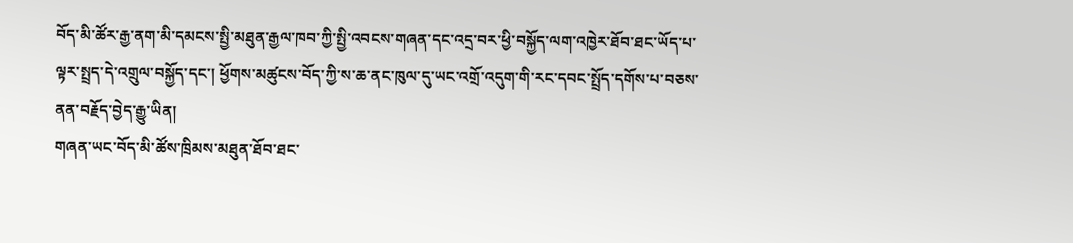བོད་མི་ཚོར་རྒྱ་ནག་མི་དམངས་སྤྱི་མཐུན་རྒྱལ་ཁབ་ཀྱི་སྤྱི་འབངས་གཞན་དང་འདྲ་བར་ཕྱི་བསྐྱོད་ལག་འཁྱེར་ཐོབ་ཐང་ཡོད་པ་ལྟར་སྤྲད་དེ་འགྲུལ་བསྐྱོད་དང་། ཕྱོགས་མཚུངས་བོད་ཀྱི་ས་ཆ་ནང་ཁུལ་དུ་ཡང་འགྲོ་འདུག་གི་རང་དབང་སྤྲོད་དགོས་པ་བཅས་ནན་བརྗོད་བྱེད་རྒྱུ་ཡིན།
གཞན་ཡང་བོད་མི་ཚོས་ཁྲིམས་མཐུན་ཐོབ་ཐང་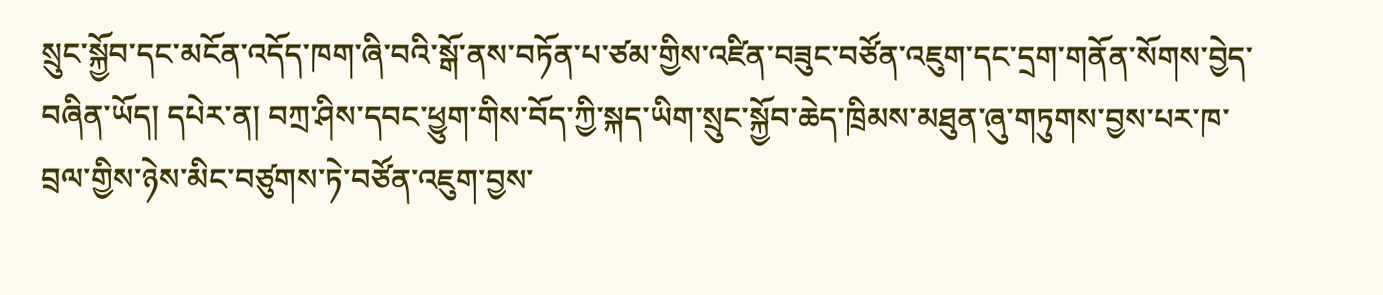སྲུང་སྐྱོབ་དང་མངོན་འདོད་ཁག་ཞི་བའི་སྒོ་ནས་བཏོན་པ་ཙམ་གྱིས་འཛིན་བཟུང་བཙོན་འཇུག་དང་དྲག་གནོན་སོགས་བྱེད་བཞིན་ཡོད། དཔེར་ན། བཀྲ་ཤིས་དབང་ཕྱུག་གིས་བོད་ཀྱི་སྐད་ཡིག་སྲུང་སྐྱོབ་ཆེད་ཁྲིམས་མཐུན་ཞུ་གཏུགས་བྱས་པར་ཁ་བྲལ་གྱིས་ཉེས་མིང་བཙུགས་ཏེ་བཙོན་འཇུག་བྱས་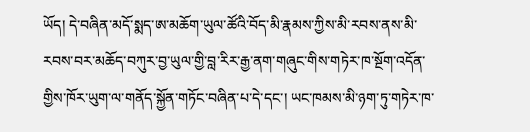ཡོད། དེ་བཞིན་མདོ་སྨད་ཨ་མཆོག་ཡུལ་ཚོའི་བོད་མི་རྣམས་ཀྱིས་མི་རབས་ནས་མི་རབས་བར་མཆོད་བཀུར་བྱ་ཡུལ་གྱི་བླ་རིར་རྒྱ་ནག་གཞུང་གིས་གཏེར་ཁ་སྔོག་འདོན་གྱིས་ཁོར་ཡུག་ལ་གནོད་སྐྱོན་གཏོང་བཞིན་པ་དེ་དང་། ཡང་ཁམས་མི་ཉག་ཏུ་གཏེར་ཁ་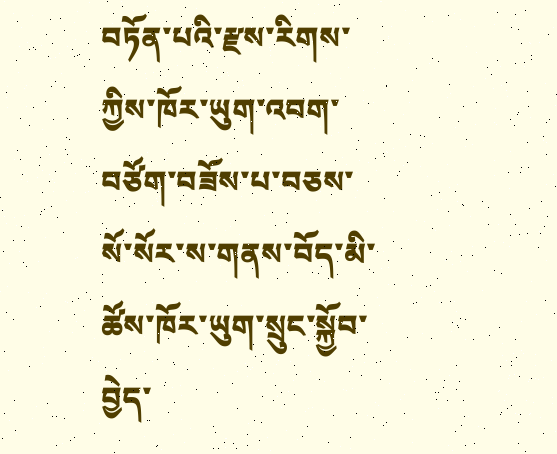བཏོན་པའི་རྫས་རིགས་ཀྱིས་ཁོར་ཡུག་འབག་བཙོག་བཟོས་པ་བཅས་སོ་སོར་ས་གནས་བོད་མི་ཚོས་ཁོར་ཡུག་སྲུང་སྐྱོབ་བྱེད་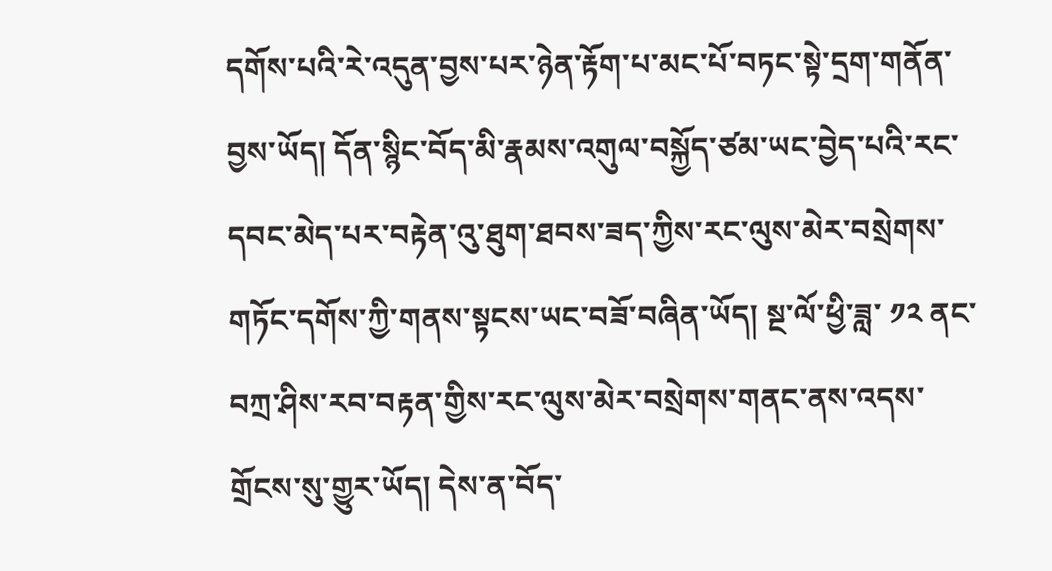དགོས་པའི་རེ་འདུན་བྱས་པར་ཉེན་རྟོག་པ་མང་པོ་བཏང་སྟེ་དྲག་གནོན་བྱས་ཡོད། དོན་སྙིང་བོད་མི་རྣམས་འགུལ་བསྐྱོད་ཙམ་ཡང་བྱེད་པའི་རང་དབང་མེད་པར་བརྟེན་འུ་ཐུག་ཐབས་ཟད་ཀྱིས་རང་ལུས་མེར་བསྲེགས་གཏོང་དགོས་ཀྱི་གནས་སྟངས་ཡང་བཟོ་བཞིན་ཡོད། སྔ་ལོ་ཕྱི་ཟླ་ ༡༢ ནང་བཀྲ་ཤིས་རབ་བརྟན་གྱིས་རང་ལུས་མེར་བསྲེགས་གནང་ནས་འདས་གྲོངས་སུ་གྱུར་ཡོད། དེས་ན་བོད་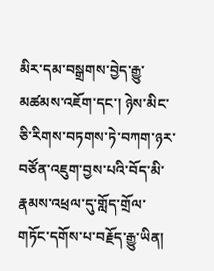མིར་དམ་བསྒྲགས་བྱེད་རྒྱུ་མཚམས་འཇོག་དང་། ཉེས་མིང་ཅི་རིགས་བཏགས་ཏེ་བཀག་ཉར་བཙོན་འཇུག་བྱས་པའི་བོད་མི་རྣམས་འཕྲལ་དུ་གློད་གྲོལ་གཏོང་དགོས་པ་བརྗོད་རྒྱུ་ཡིན།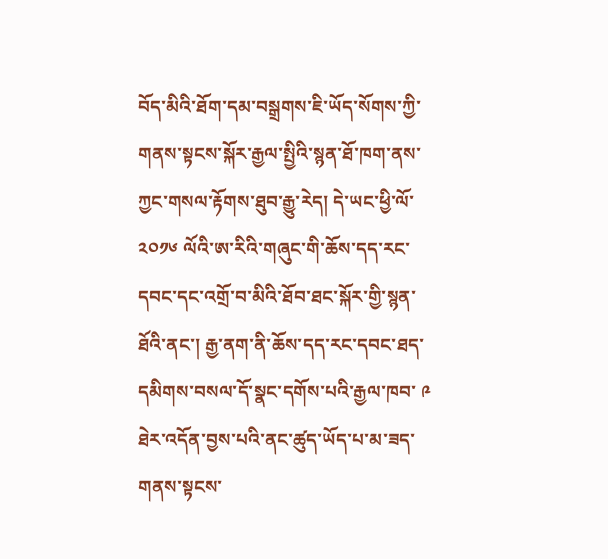བོད་མིའི་ཐོག་དམ་བསྒྲགས་ཇི་ཡོད་སོགས་ཀྱི་གནས་སྟངས་སྐོར་རྒྱལ་སྤྱིའི་སྙན་ཐོ་ཁག་ནས་ཀྱང་གསལ་རྟོགས་ཐུབ་རྒྱུ་རེད། དེ་ཡང་ཕྱི་ལོ་ ༢༠༡༦ ལོའི་ཨ་རིའི་གཞུང་གི་ཆོས་དད་རང་དབང་དང་འགྲོ་བ་མིའི་ཐོབ་ཐང་སྐོར་གྱི་སྙན་ཐོའི་ནང་། རྒྱ་ནག་ནི་ཆོས་དད་རང་དབང་ཐད་དམིགས་བསལ་དོ་སྣང་དགོས་པའི་རྒྱལ་ཁབ་ ༩ ཐེར་འདོན་བྱས་པའི་ནང་ཚུད་ཡོད་པ་མ་ཟད་གནས་སྟངས་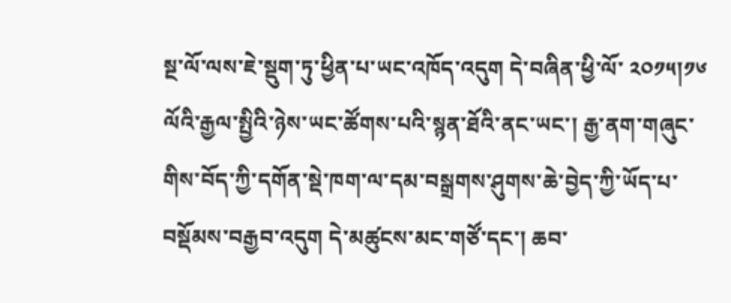སྔ་ལོ་ལས་ཇེ་སྡུག་ཏུ་ཕྱིན་པ་ཡང་འཁོད་འདུག དེ་བཞིན་ཕྱི་ལོ་ ༢༠༡༥།༡༦ ལོའི་རྒྱལ་སྤྱིའི་ཉེས་ཡང་ཚོགས་པའི་སྙན་ཐོའི་ནང་ཡང་། རྒྱ་ནག་གཞུང་གིས་བོད་ཀྱི་དགོན་སྡེ་ཁག་ལ་དམ་བསྒྲགས་ཤུགས་ཆེ་བྱེད་ཀྱི་ཡོད་པ་བསྡོམས་བརྒྱབ་འདུག དེ་མཚུངས་མང་གཙོ་དང་། ཆབ་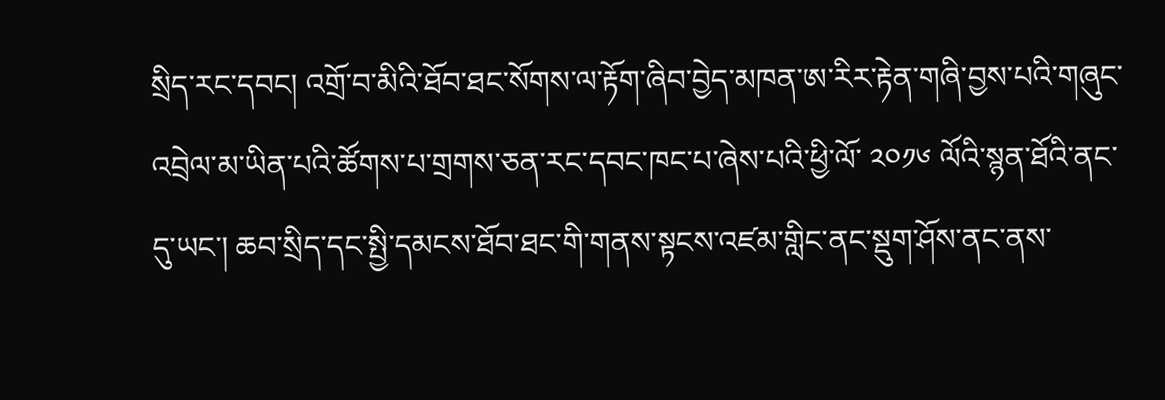སྲིད་རང་དབང། འགྲོ་བ་མིའི་ཐོབ་ཐང་སོགས་ལ་རྟོག་ཞིབ་བྱེད་མཁན་ཨ་རིར་རྟེན་གཞི་བྱས་པའི་གཞུང་འབྲེལ་མ་ཡིན་པའི་ཚོགས་པ་གྲགས་ཅན་རང་དབང་ཁང་པ་ཞེས་པའི་ཕྱི་ལོ་ ༢༠༡༦ ལོའི་སྙན་ཐོའི་ནང་དུ་ཡང་། ཆབ་སྲིད་དང་སྤྱི་དམངས་ཐོབ་ཐང་གི་གནས་སྟངས་འཛམ་གླིང་ནང་སྡུག་ཤོས་ནང་ནས་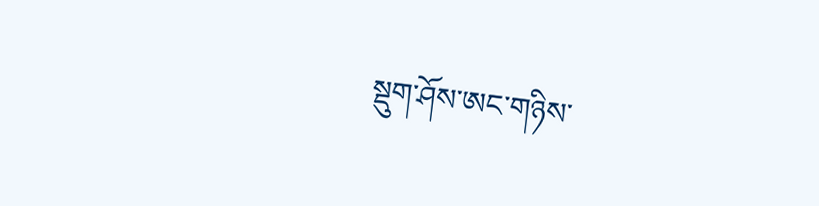སྡུག་ཤོས་ཨང་གཉིས་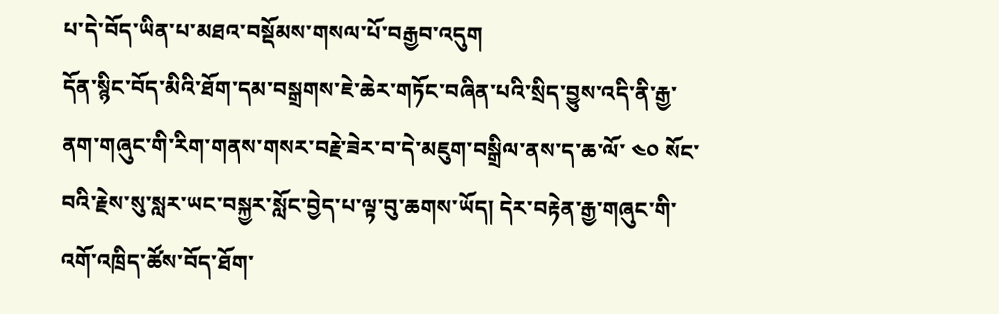པ་དེ་བོད་ཡིན་པ་མཐའ་བསྡོམས་གསལ་པོ་བརྒྱབ་འདུག
དོན་སྙིང་བོད་མིའི་ཐོག་དམ་བསྒྲགས་ཇེ་ཆེར་གཏོང་བཞིན་པའི་སྲིད་བྱུས་འདི་ནི་རྒྱ་ནག་གཞུང་གི་རིག་གནས་གསར་བརྗེ་ཟེར་བ་དེ་མཇུག་བསྒྲིལ་ནས་ད་ཆ་ལོ་ ༤༠ སོང་བའི་རྗེས་སུ་སླར་ཡང་བསྐྱར་སློང་བྱེད་པ་ལྟ་བུ་ཆགས་ཡོད། དེར་བརྟེན་རྒྱ་གཞུང་གི་འགོ་འཁྲིད་ཚོས་བོད་ཐོག་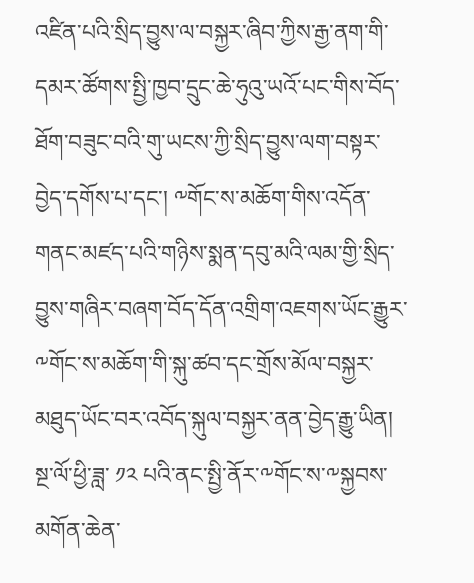འཛིན་པའི་སྲིད་བྱུས་ལ་བསྐྱར་ཞིབ་ཀྱིས་རྒྱ་ནག་གི་དམར་ཚོགས་སྤྱི་ཁྱབ་དྲུང་ཆེ་ཧུའུ་ཡའོ་པང་གིས་བོད་ཐོག་བཟུང་བའི་གུ་ཡངས་ཀྱི་སྲིད་བྱུས་ལག་བསྟར་བྱེད་དགོས་པ་དང་། ༸གོང་ས་མཆོག་གིས་འདོན་གནང་མཛད་པའི་གཉིས་སྨན་དབུ་མའི་ལམ་གྱི་སྲིད་བྱུས་གཞིར་བཞག་བོད་དོན་འགྲིག་འཇགས་ཡོང་རྒྱུར་༸གོང་ས་མཆོག་གི་སྐུ་ཚབ་དང་གྲོས་མོལ་བསྐྱར་མཐུད་ཡོང་བར་འབོད་སྐུལ་བསྐྱར་ནན་བྱེད་རྒྱུ་ཡིན།
སྔ་ལོ་ཕྱི་ཟླ་ ༡༢ པའི་ནང་སྤྱི་ནོར་༸གོང་ས་༸སྐྱབས་མགོན་ཆེན་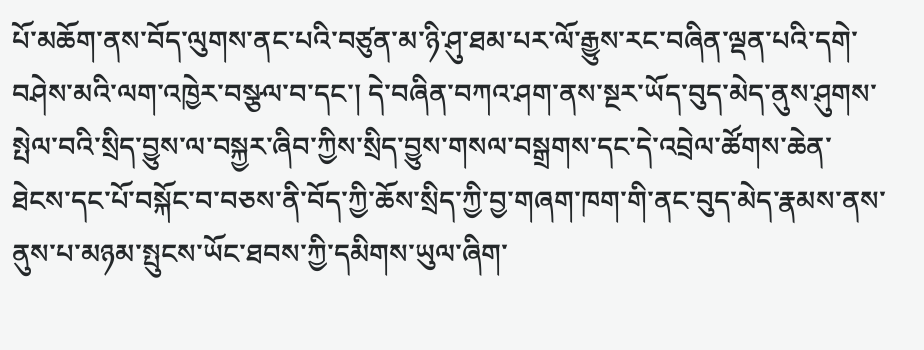པོ་མཆོག་ནས་བོད་ལུགས་ནང་པའི་བཙུན་མ་ཉི་ཤུ་ཐམ་པར་ལོ་རྒྱུས་རང་བཞིན་ལྡན་པའི་དགེ་བཤེས་མའི་ལག་འཁྱེར་བསྩལ་བ་དང་། དེ་བཞིན་བཀའ་ཤག་ནས་སྔར་ཡོད་བུད་མེད་ནུས་ཤུགས་སྤེལ་བའི་སྲིད་བྱུས་ལ་བསྐྱར་ཞིབ་ཀྱིས་སྲིད་བྱུས་གསལ་བསྒྲགས་དང་དེ་འབྲེལ་ཚོགས་ཆེན་ཐེངས་དང་པོ་བསྐོང་བ་བཅས་ནི་བོད་ཀྱི་ཆོས་སྲིད་ཀྱི་བྱ་གཞག་ཁག་གི་ནང་བུད་མེད་རྣམས་ནས་ནུས་པ་མཉམ་སྤུངས་ཡོང་ཐབས་ཀྱི་དམིགས་ཡུལ་ཞིག་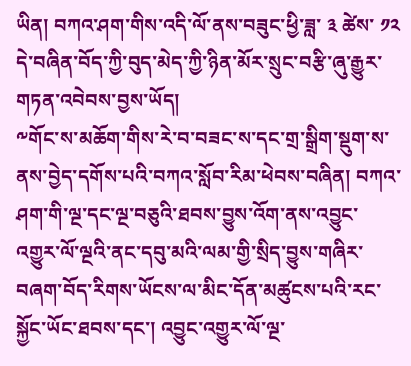ཡིན། བཀའ་ཤག་གིས་འདི་ལོ་ནས་བཟུང་ཕྱི་ཟླ་ ༣ ཚེས་ ༡༢ དེ་བཞིན་བོད་ཀྱི་བུད་མེད་ཀྱི་ཉིན་མོར་སྲུང་བརྩི་ཞུ་རྒྱུར་གཏན་འབེབས་བྱས་ཡོད།
༸གོང་ས་མཆོག་གིས་རེ་བ་བཟང་ས་དང་གྲ་སྒྲིག་སྡུག་ས་ནས་བྱེད་དགོས་པའི་བཀའ་སློབ་རིམ་ཕེབས་བཞིན། བཀའ་ཤག་གི་ལྔ་དང་ལྔ་བཅུའི་ཐབས་བྱུས་འོག་ནས་འབྱུང་འགྱུར་ལོ་ལྔའི་ནང་དབུ་མའི་ལམ་གྱི་སྲིད་བྱུས་གཞིར་བཞག་བོད་རིགས་ཡོངས་ལ་མིང་དོན་མཚུངས་པའི་རང་སྐྱོང་ཡོང་ཐབས་དང་། འབྱུང་འགྱུར་ལོ་ལྔ་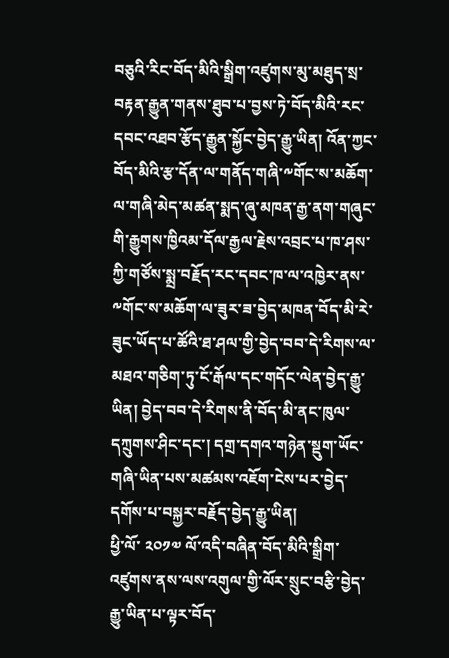བཅུའི་རིང་བོད་མིའི་སྒྲིག་འཛུགས་མུ་མཐུད་སྲ་བརྟན་རྒྱུན་གནས་ཐུབ་པ་བྱས་ཏེ་བོད་མིའི་རང་དབང་འཐབ་རྩོད་རྒྱུན་སྐྱོང་བྱེད་རྒྱུ་ཡིན། འོན་ཀྱང་བོད་མིའི་རྩ་དོན་ལ་གནོད་གཞི་༸གོང་ས་མཆོག་ལ་གཞི་མེད་མཚན་སྨད་ཞུ་མཁན་རྒྱ་ནག་གཞུང་གི་རྒྱུགས་ཁྱིའམ་དོལ་རྒྱལ་རྗེས་འབྲང་པ་ཁ་ཤས་ཀྱི་གཙོས་སྨྲ་བརྗོད་རང་དབང་ཁ་ལ་འཁྱེར་ནས་༸གོང་ས་མཆོག་ལ་ཟུར་ཟ་བྱེད་མཁན་བོད་མི་རེ་ཟུང་ཡོད་པ་ཚོའི་ཐ་ཤལ་གྱི་བྱེད་བབ་དེ་རིགས་ལ་མཐའ་གཅིག་ཏུ་ངོ་རྒོལ་དང་གདོང་ལེན་བྱེད་རྒྱུ་ཡིན། བྱེད་བབ་དེ་རིགས་ནི་བོད་མི་ནང་ཁུལ་དཀྲུགས་ཤིང་དང་། དགྲ་དགའ་གཉེན་སྡུག་ཡོང་གཞི་ཡིན་པས་མཚམས་འཇོག་ངེས་པར་བྱེད་དགོས་པ་བསྐྱར་བརྗོད་བྱེད་རྒྱུ་ཡིན།
ཕྱི་ལོ་ ༢༠༡༧ ལོ་འདི་བཞིན་བོད་མིའི་སྒྲིག་འཛུགས་ནས་ལས་འགུལ་གྱི་ལོར་སྲུང་བརྩི་བྱེད་རྒྱུ་ཡིན་པ་ལྟར་བོད་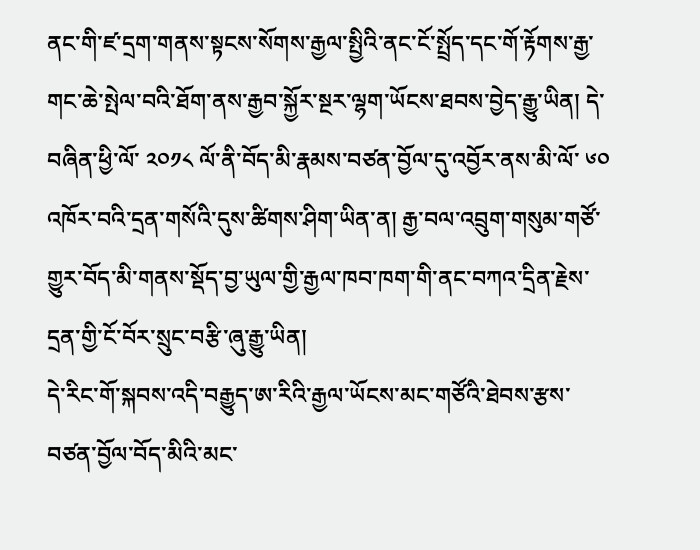ནང་གི་ཛ་དྲག་གནས་སྟངས་སོགས་རྒྱལ་སྤྱིའི་ནང་ངོ་སྤྲོད་དང་གོ་རྟོགས་རྒྱ་གང་ཆེ་སྤེལ་བའི་ཐོག་ནས་རྒྱབ་སྐྱོར་སྔར་ལྷག་ཡོངས་ཐབས་བྱེད་རྒྱུ་ཡིན། དེ་བཞིན་ཕྱི་ལོ་ ༢༠༡༨ ལོ་ནི་བོད་མི་རྣམས་བཙན་བྱོལ་དུ་འབྱོར་ནས་མི་ལོ་ ༦༠ འཁོར་བའི་དྲན་གསོའི་དུས་ཚིགས་ཤིག་ཡིན་ན། རྒྱ་བལ་འབྲུག་གསུམ་གཙོ་གྱུར་བོད་མི་གནས་སྡོད་བྱ་ཡུལ་གྱི་རྒྱལ་ཁབ་ཁག་གི་ནང་བཀའ་དྲིན་རྗེས་དྲན་གྱི་ངོ་བོར་སྲུང་བརྩི་ཞུ་རྒྱུ་ཡིན།
དེ་རིང་གོ་སྐབས་འདི་བརྒྱུད་ཨ་རིའི་རྒྱལ་ཡོངས་མང་གཙོའི་ཐེབས་རྩས་བཙན་བྱོལ་བོད་མིའི་མང་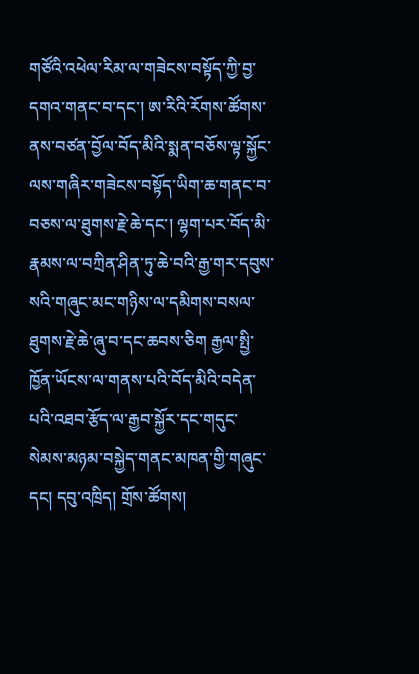གཙོའི་འཕེལ་རིམ་ལ་གཟེངས་བསྟོད་ཀྱི་བྱ་དགའ་གནང་བ་དང་། ཨ་རིའི་རོགས་ཚོགས་ནས་བཙན་བྱོལ་བོད་མིའི་སྨན་བཅོས་ལྟ་སྐྱོང་ལས་གཞིར་གཟེངས་བསྟོད་ཡིག་ཆ་གནང་བ་བཅས་ལ་ཐུགས་རྗེ་ཆེ་དང་། ལྷག་པར་བོད་མི་རྣམས་ལ་བཀྲིན་ཤིན་ཏུ་ཆེ་བའི་རྒྱ་གར་དབུས་སའི་གཞུང་མང་གཉིས་ལ་དམིགས་བསལ་ཐུགས་རྗེ་ཆེ་ཞུ་བ་དང་ཆབས་ཅིག རྒྱལ་སྤྱི་ཁྱོན་ཡོངས་ལ་གནས་པའི་བོད་མིའི་བདེན་པའི་འཐབ་རྩོད་ལ་རྒྱབ་སྐྱོར་དང་གདུང་སེམས་མཉམ་བསྐྱེད་གནང་མཁན་གྱི་གཞུང་དང། དབུ་འཁྲིད། གྲོས་ཚོགས།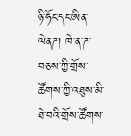ཉི་ཧོང་དང་ཨིན་ལེནཌ། ཁེ་ན་ཌ་བཅས་ཀྱི་གྲོས་ཚོགས་ཀྱི་འཐུས་མི་ཐེ་བའི་གྲོས་ཚོགས་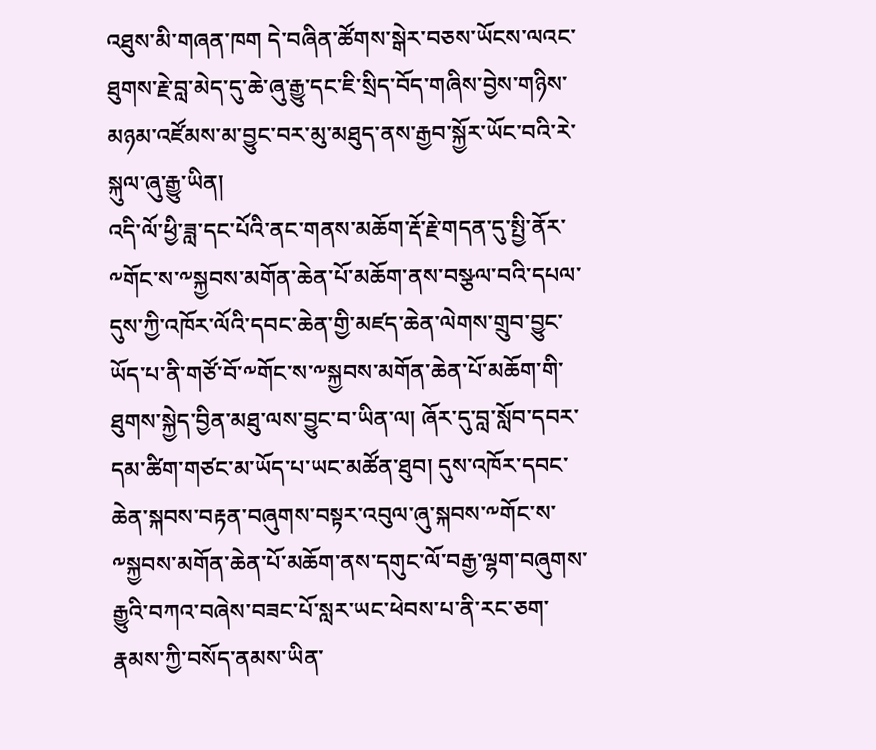འཐུས་མི་གཞན་ཁག དེ་བཞིན་ཚོགས་སྒེར་བཅས་ཡོངས་ལའང་ཐུགས་རྗེ་བླ་མེད་དུ་ཆེ་ཞུ་རྒྱུ་དང་ཇི་སྲིད་བོད་གཞིས་བྱེས་གཉིས་མཉམ་འཛོམས་མ་བྱུང་བར་མུ་མཐུད་ནས་རྒྱབ་སྐྱོར་ཡོང་བའི་རེ་སྐུལ་ཞུ་རྒྱུ་ཡིན།
འདི་ལོ་ཕྱི་ཟླ་དང་པོའི་ནང་གནས་མཆོག་རྡོ་རྗེ་གདན་དུ་སྤྱི་ནོར་༸གོང་ས་༸སྐྱབས་མགོན་ཆེན་པོ་མཆོག་ནས་བསྩལ་བའི་དཔལ་དུས་ཀྱི་འཁོར་ལོའི་དབང་ཆེན་གྱི་མཛད་ཆེན་ལེགས་གྲུབ་བྱུང་ཡོད་པ་ནི་གཙོ་བོ་༸གོང་ས་༸སྐྱབས་མགོན་ཆེན་པོ་མཆོག་གི་ཐུགས་སྐྱེད་བྱིན་མཐུ་ལས་བྱུང་བ་ཡིན་ལ། ཞོར་དུ་བླ་སློབ་དབར་དམ་ཚིག་གཙང་མ་ཡོད་པ་ཡང་མཚོན་ཐུབ། དུས་འཁོར་དབང་ཆེན་སྐབས་བརྟན་བཞུགས་བསྟར་འབུལ་ཞུ་སྐབས་༸གོང་ས་༸སྐྱབས་མགོན་ཆེན་པོ་མཆོག་ནས་དགུང་ལོ་བརྒྱ་ལྷག་བཞུགས་རྒྱུའི་བཀའ་བཞེས་བཟང་པོ་སླར་ཡང་ཕེབས་པ་ནི་རང་ཅག་རྣམས་ཀྱི་བསོད་ནམས་ཡིན་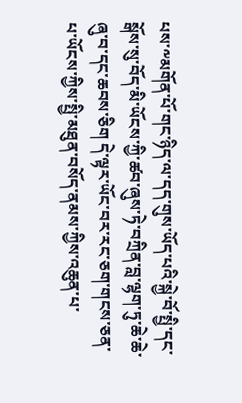པས་༸མགོན་པོ་གང་ཉིད་ལ་དད་གུས་ཡོད་པའི་སྐྱེ་བོ་སྤྱི་དང་སྒོས་སུ་བོད་མི་ཡོངས་ཀྱི་ཚབ་ཞུས་ཏེ་བཀྲིན་བླ་ལྷག་ཏུ་ཆེ་ཆེ་ཞུ་བ་དང་ཆབས་ཅིག དེ་ལྟར་ཡོང་བར་རང་ཅག་གངས་ཅན་པ་ཡོངས་ཀྱིས་སྤྱི་མཐུན་བསོད་ནམས་ཀྱིས་འཆུན་པ་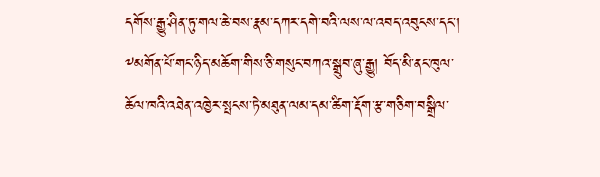དགོས་རྒྱུ་ཤིན་ཏུ་གལ་ཆེ་བས་རྣམ་དཀར་དགེ་བའི་ལས་ལ་འབད་འབུངས་དང་། ༸མགོན་པོ་གང་ཉིད་མཆོག་གིས་ཅི་གསུང་བཀའ་སྒྲུབ་ཞུ་རྒྱུ། བོད་མི་ནང་ཁུལ་ཆོལ་ཁའི་འཐེན་འཁྱེར་སྤངས་ཏེ་མཐུན་ལམ་དམ་ཚིག་རྡོག་རྩ་གཅིག་བསྒྲིལ་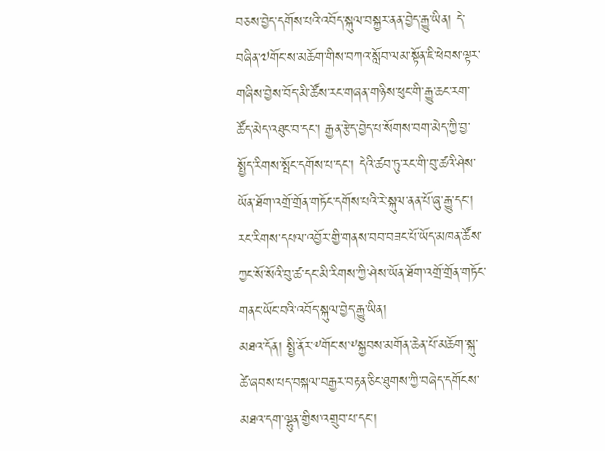བཅས་བྱེད་དགོས་པའི་འབོད་སྐུལ་བསྐྱར་ནན་བྱེད་རྒྱུ་ཡིན། དེ་བཞིན་༧གོང་ས་མཆོག་གིས་བཀའ་སློབ་ལམ་སྟོན་ཇི་ཕེབས་ལྟར་གཞིས་བྱེས་བོད་མི་ཚོས་རང་གཞན་གཉིས་ཕུང་གི་རྒྱུ་ཆང་རག་ཚོད་མེད་འཐུང་བ་དང་། རྒྱན་རྩེད་བྱེད་པ་སོགས་བག་མེད་ཀྱི་བྱ་སྤྱོད་རིགས་སྤོང་དགོས་པ་དང་། དེའི་ཚབ་ཏུ་རང་གི་བུ་ཚའི་ཤེས་ཡོན་ཐོག་འགྲོ་གྲོན་གཏོང་དགོས་པའི་རེ་སྐུལ་ནན་པོ་ཞུ་རྒྱུ་དང་། རང་རིགས་དཔལ་འབྱོར་གྱི་གནས་བབ་བཟང་པོ་ཡོད་མཁན་ཚོས་ཀྱང་སོ་སོའི་བུ་ཚ་དང་མི་རིགས་ཀྱི་ཤེས་ཡོན་ཐོག་འགྲོ་གྲོན་གཏོང་གནང་ཡོང་བའི་འབོད་སྐུལ་བྱེད་རྒྱུ་ཡིན།
མཐའ་དོན། སྤྱི་ནོར་༸གོང་ས་༸སྐྱབས་མགོན་ཆེན་པོ་མཆོག་སྐུ་ཚེ་ཞབས་པད་བསྐལ་བརྒྱར་བརྟན་ཅིང་ཐུགས་ཀྱི་བཞེད་དགོངས་མཐའ་དག་ལྷུན་གྱིས་འགྲུབ་པ་དང་།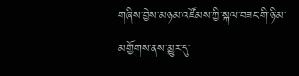གཞིས་བྱེས་མཉམ་འཛོམས་ཀྱི་སྐལ་བཟང་གི་ཉི་མ་མགྱོགས་ནས་མྱུར་དུ་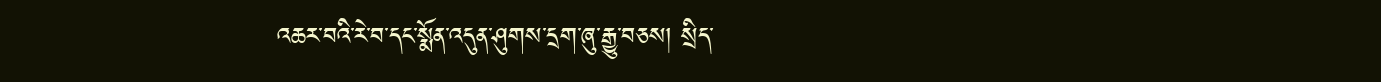འཆར་བའི་རེ་བ་དང་སྨོན་འདུན་ཤུགས་དྲག་ཞུ་རྒྱུ་བཅས། སྲིད་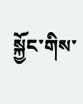སྐྱོང་གིས་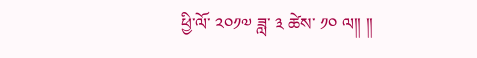ཕྱི་ལོ་ ༢༠༡༧ ཟླ་ ༣ ཚེས་ ༡༠ ལ།། །།